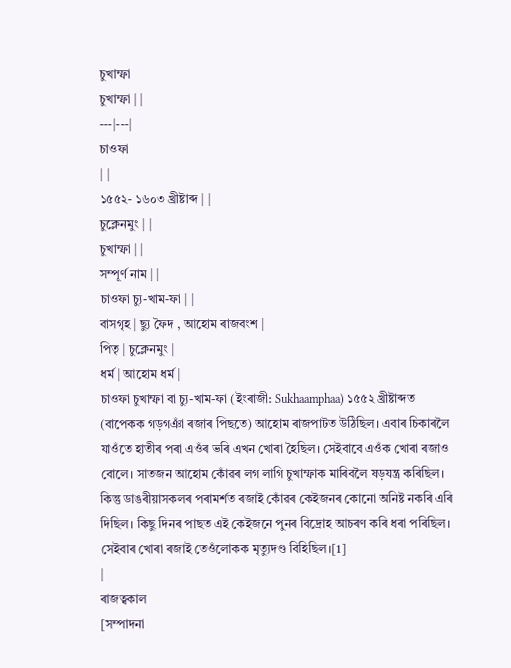চুখাম্ফা
চুখাম্ফা | |
---|---|
চাওফা
| |
১৫৫২- ১৬০৩ খ্ৰীষ্টাব্দ | |
চুক্লেনমুং | |
চুখাম্ফা | |
সম্পূৰ্ণ নাম | |
চাওফা চ্যু-খাম-ফা | |
বাসগৃহ | ছ্যু ফৈদ , আহোম ৰাজবংশ |
পিতৃ | চুক্লেনমুং |
ধৰ্ম | আহোম ধৰ্ম |
চাওফা চুখাম্ফা বা চ্যু-খাম-ফা (ইংৰাজী: Sukhaamphaa) ১৫৫২ খ্ৰীষ্টাব্দত (বাপেকক গড়গঞাঁ ৰজাৰ পিছতে) আহোম ৰাজপাটত উঠিছিল। এবাৰ চিকাৰলৈ যাওঁতে হাতীৰ পৰা এওঁৰ ভৰি এখন খোৰা হৈছিল। সেইবাবে এওঁক খোৰা ৰজাও বোলে। সাতজন আহোম কোঁৱৰ লগ লাগি চুখাম্ফাক মাৰিবলৈ ষড়যন্ত্ৰ কৰিছিল। কিন্তু ডাঙৰীয়াসকলৰ পৰামৰ্শত ৰজাই কোঁৱৰ কেইজনৰ কোনো অনিষ্ট নকৰি এৰি দিছিল। কিছু দিনৰ পাছত এই কেইজনে পুনৰ বিদ্ৰোহ আচৰণ কৰি ধৰা পৰিছিল। সেইবাৰ খোৰা ৰজাই তেওঁলোকক মৃত্যুদণ্ড বিহিছিল।[1]
|
ৰাজত্বকাল
[সম্পাদনা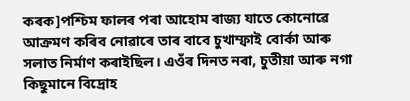কৰক]পশ্চিম ফালৰ পৰা আহোম ৰাজ্য যাতে কোনোৱে আক্ৰমণ কৰিব নোৱাৰে তাৰ বাবে চুখাম্ফাই বোৰ্কা আৰু সলাত নিৰ্মাণ কৰাইছিল। এওঁৰ দিনত নৰা, চুতীয়া আৰু নগা কিছুমানে বিদ্ৰোহ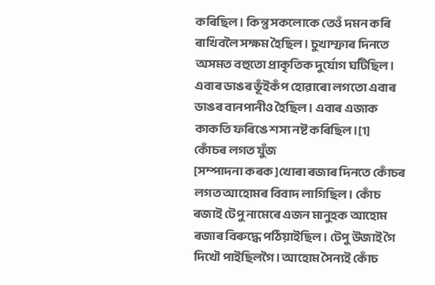কৰিছিল। কিন্তু সকলোকে তেওঁ দমন কৰি ৰাখিবলৈ সক্ষম হৈছিল। চুখাম্ফাৰ দিনতে অসমত বহুতো প্ৰাকৃতিক দুৰ্যোগ ঘটিছিল। এবাৰ ডাঙৰ ভূঁইকঁপ হোৱাৰো লগতো এবাৰ ডাঙৰ বানপানীও হৈছিল। এবাৰ এজাক কাকতি ফৰিঙে শস্য নষ্ট কৰিছিল।[1]
কোঁচৰ লগত যুঁজ
[সম্পাদনা কৰক]খোৰা ৰজাৰ দিনতে কোঁচৰ লগত আহোমৰ বিবাদ লাগিছিল। কোঁচ ৰজাই টেপু নামেৰে এজন মানুহক আহোম ৰজাৰ বিৰুদ্ধে পঠিয়াইছিল। টেপু উজাই গৈ দিখৌ পাইছিলগৈ। আহোম সৈন্যই কোঁচ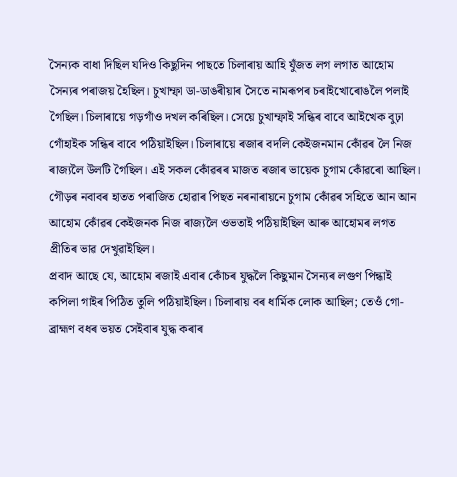সৈন্যক বাধা দিছিল যদিও কিছুদিন পাছতে চিলাৰায় আহি যুঁজত লগ লগাত আহোম সৈন্যৰ পৰাজয় হৈছিল। চুখাম্ফা ডা-ডাঙৰীয়াৰ সৈতে নামৰূপৰ চৰাইখোৰোঙলৈ পলাই গৈছিল। চিলাৰায়ে গড়গাঁও দখল কৰিছিল। সেয়ে চুখাম্ফাই সন্ধিৰ বাবে আইখেক বুঢ়া গোঁহাইক সন্ধিৰ বাবে পঠিয়াইছিল। চিলাৰায়ে ৰজাৰ বদলি কেইজনমান কোঁৱৰ লৈ নিজ ৰাজ্যলৈ উলটি গৈছিল। এই সকল কোঁৱৰৰ মাজত ৰজাৰ ভায়েক চুগাম কোঁৱৰো আছিল। গৌড়ৰ নবাবৰ হাতত পৰাজিত হোৱাৰ পিছত নৰনাৰায়নে চুগাম কোঁৱৰ সহিতে আন আন আহোম কোঁৱৰ কেইজনক নিজ ৰাজ্যলৈ ওভতাই পঠিয়াইছিল আৰু আহোমৰ লগত প্ৰীতিৰ ভাৱ দেখুৱাইছিল।
প্ৰবাদ আছে যে, আহোম ৰজাই এবাৰ কোঁচৰ যুদ্ধলৈ কিছুমান সৈন্যৰ লগুণ পিন্ধাই কপিলা গাইৰ পিঠিত তুলি পঠিয়াইছিল। চিলাৰায় বৰ ধাৰ্মিক লোক আছিল; তেওঁ গো-ব্ৰাহ্মণ বধৰ ভয়ত সেইবাৰ যুদ্ধ কৰাৰ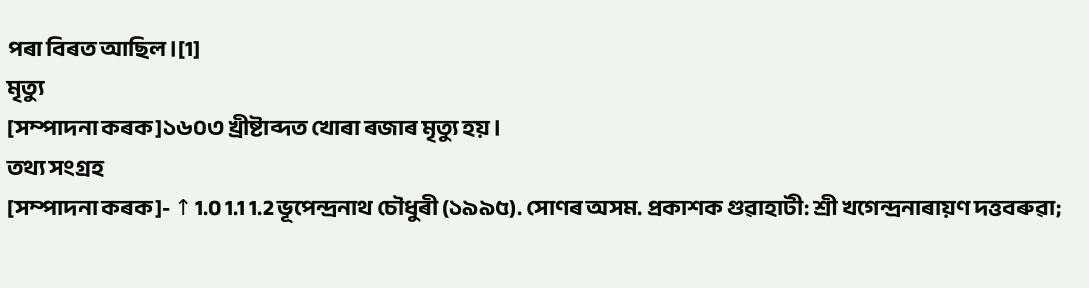পৰা বিৰত আছিল।[1]
মৃত্যু
[সম্পাদনা কৰক]১৬০৩ খ্ৰীষ্টাব্দত খোৰা ৰজাৰ মৃত্যু হয়।
তথ্য সংগ্ৰহ
[সম্পাদনা কৰক]- ↑ 1.0 1.1 1.2 ভূপেন্দ্ৰনাথ চৌধুৰী (১৯৯৫). সোণৰ অসম. প্ৰকাশক গুৱাহাটী: শ্ৰী খগেন্দ্ৰনাৰায়ণ দত্তবৰুৱা;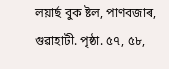লয়াৰ্ছ বুক ষ্টল, পাণবজাৰ, গুৱাহাটী. পৃষ্ঠা. ৫৭, ৫৮,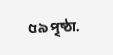৫৯ পৃষ্ঠা.